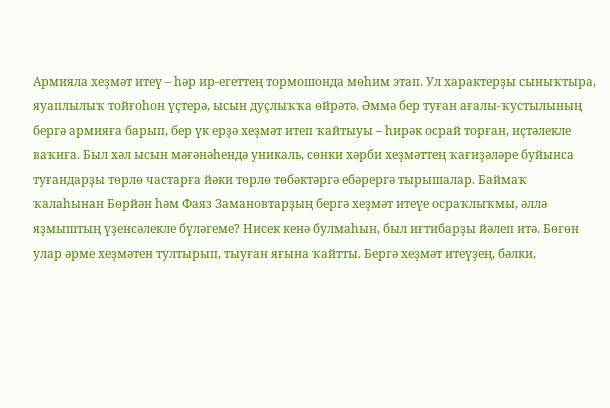Армияла хеҙмәт итеү – һәр ир-егеттең тормошонда мөһим этап. Ул характерҙы сыныҡтыра, яуаплылыҡ тойғоһон үҫтерә, ысын дуҫлыҡҡа өйрәтә. Әммә бер туған ағалы-ҡустылының бергә армияға барып, бер үк ерҙә хеҙмәт итеп ҡайтыуы – һирәк осрай торған, иҫтәлекле ваҡиға. Был хәл ысын мәғәнәһендә уникаль, сөнки хәрби хеҙмәттең ҡағиҙәләре буйынса туғандарҙы төрлө частарға йәки төрлө төбәктәргә ебәрергә тырышалар. Баймаҡ ҡалаһынан Бөрйән һәм Фаяз Замановтарҙың бергә хеҙмәт итеүе осраҡлыҡмы, әллә яҙмыштың үҙенсәлекле бүләгеме? Нисек кенә булмаһын, был иғтибарҙы йәлеп итә. Бөгөн улар әрме хеҙмәтен тултырып, тыуған яғына ҡайтты. Бергә хеҙмәт итеүҙең, бәлки,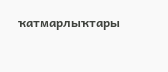ҡатмарлыҡтары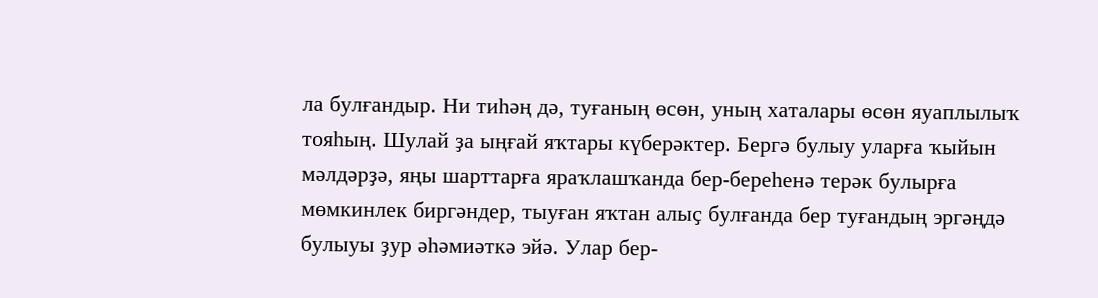ла булғандыр. Ни тиһәң дә, туғаның өсөн, уның хаталары өсөн яуаплылыҡ тояһың. Шулай ҙа ыңғай яҡтары күберәктер. Бергә булыу уларға ҡыйын мәлдәрҙә, яңы шарттарға яраҡлашҡанда бер-береһенә терәк булырға мөмкинлек биргәндер, тыуған яҡтан алыҫ булғанда бер туғандың эргәңдә булыуы ҙур әһәмиәткә эйә. Улар бер-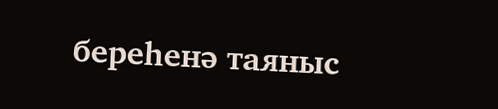береһенә таяныс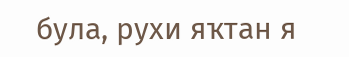була, рухи яҡтан я